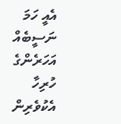އެއީ ހަމަ ނަސީބެއް
އަހަރެންގެ ހުރިހާ އެކުވެރިން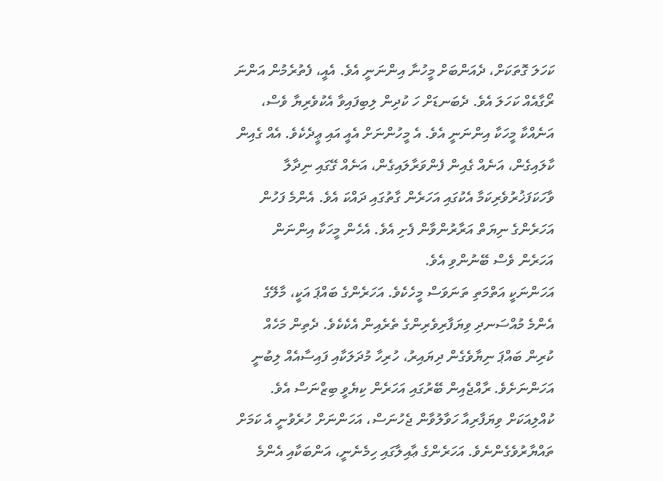ކަހަލަ ގޮތަކަށް، ދެއަންބަށް މީހުނާ އިންނަނީ އެވެ. އެއީ، ފެތުރެމުން އަންނަ ރޯގާއެއް ކަހަލަ އެވެ. ދެބަނޑަށް ހަ ކުދިން ލިބިފައިވާ އެކުވެރިޔާ ވެސް، އަނެއްކާ މީހަކާ އިންނަނީ އެވެ. އެ މީހުންނަށް އެއީ އައި ޢީދެކެވެ. އެއް ގެއިން ކާލައިގެން، އަނެއް ގެއިން ފެންވަރާލައިގެން، އަނެއް ގޭގައި ނިދާލާ ވާހަކަފަޚުރުވެރިކަމާ އެކުގައި އަހަރެން ގާތުގައި ދައްކަ އެވެ. އެންމެ ފަހުން އަހަރެންގެ ނިޔަތް އަރާރުންވާން ފެށި އެވެ. އެހެން މީހަކާ އިންނަން އަހަރެން ވެސް ބޭނުންވި އެވެ.
އަހަންނަކީ އަތްމަތި ތަނަވަސް މީހެކެވެ. އަހަރެންގެ ބައްޕަ އަކީ، މާލޭގެ އެންމެ މުއްސަނދި ވިޔަފާރިވެރިންގެ ތެރެއިން އެކެކެވެ. ދެތިން މަހެއް ކުރިން ބައްޕަ ނިޔާވެގެން ދިޔައިރު، ހުރިހާ މުދަލަކާއި ފައިސާއެއް ލިބުނީ އަހަންނަށެވެ. ރާއްޖެއިން ބޭރުގައި އަހަރެން ކިޔެވީ ބިޒްނަސް އެވެ. ކުއްލިއަކަށް ވިޔަފާރިއާ ހަވާލުވާން ޖެހުނަސް، އަހަންނަށް ހުރެވުނީ އެ ކަމަށް ތައްޔާރުވެގެންނެވެ. އަހަރެންގެ ޢާއިލާގައި ހިމެނެނީ، އަންބަކާއި އެންމެ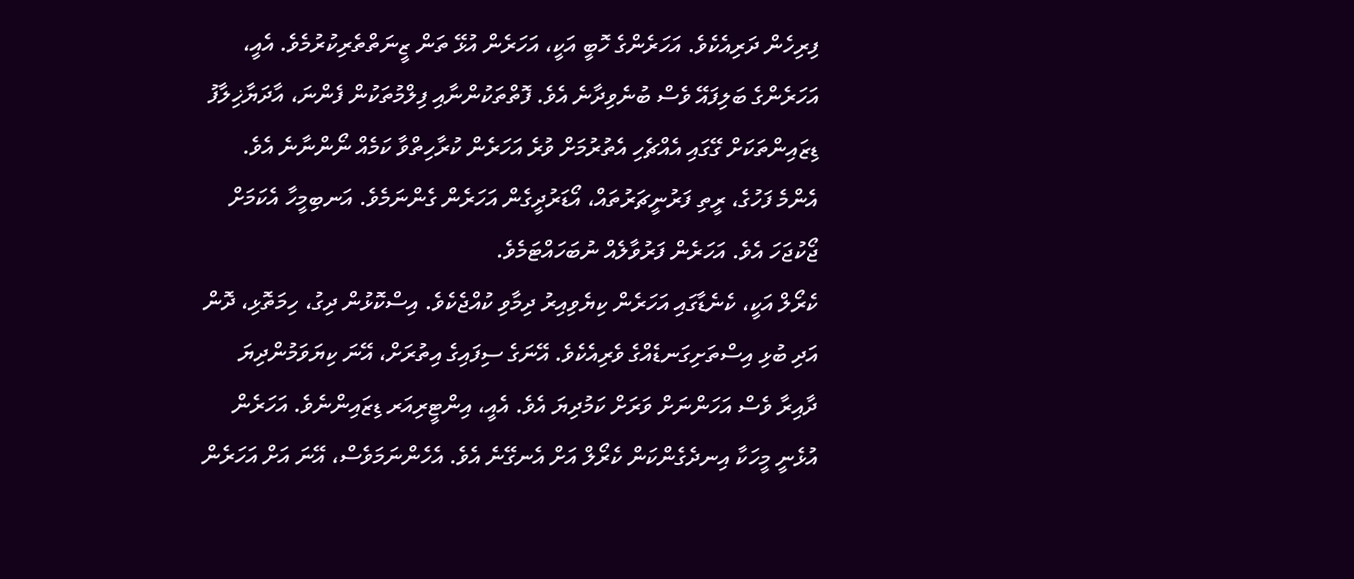ފިރިހެން ދަރިއެކެވެ. އަހަރެންގެ ހޮބީ އަކީ، އަހަރެން އުޅޭ ތަން ޒީނަތްތެރިކުރުމެވެ. އެއީ، އަހަރެންގެ ބަލިފައޭ ވެސް ބުނެވިދާނެ އެވެ. ފޮތްތަކުންނާއި ފިލްމުތަކުން ފެންނަ، އާދަޔާޚިލާފު ޑިޒައިންތަކަށް ގޭގައި އެއްޗެހި އެތުރުމަށް ވުރެ އަހަރެން ކުރާހިތްވާ ކަމެއް ނޯންނާނެ އެވެ. އެންމެ ފަހުގެ، ރީތި ފަރުނީޗަރުތައް، އޯޑަރުދީގެން އަހަރެން ގެންނަމެވެ. އަނބިމީހާ އެކަމަށް ޖޯކުޖަހަ އެވެ. އަހަރެން ފަރުވާލެއް ނުބަހައްޓަމެވެ.
ކެރޯލް އަކީ، ކެނެޑާގައި އަހަރެން ކިޔެވިއިރު ދިމާވި ކުއްޖެކެވެ. އިސްކޮޅުން ދިގު، ހިމަތޮޅި، ދޮން އަދި ބުޅި އިސްތަށިގަނޑެއްގެ ވެރިއެކެވެ. އޭނަގެ ސިފައިގެ އިތުރަށް، އޭނަ ކިޔަވަމުންދިޔަ ދާއިރާ ވެސް އަހަންނަށް ވަރަށް ކަމުދިޔަ އެވެ. އެއީ، އިންޓީރިއަރ ޑިޒައިންނެވެ. އަހަރެން އުޅެނީ މީހަކާ އިނދެގެންކަން ކެރޯލް އަށް އެނގޭނެ އެވެ. އެހެންނަމަވެސް، އޭނަ އަށް އަހަރެން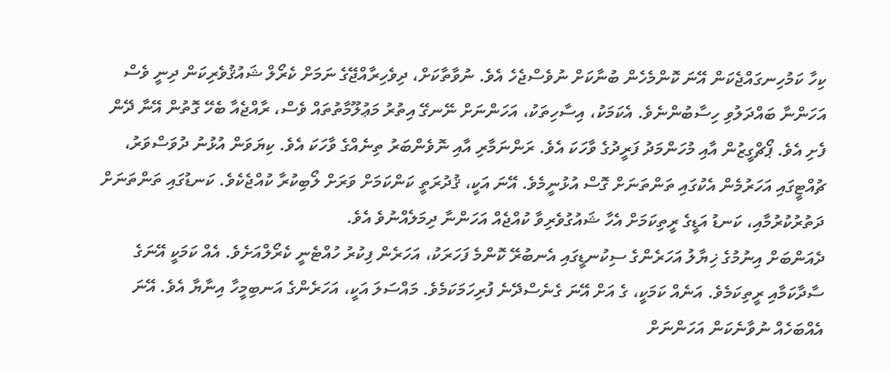ކިހާ ކަމުހިނގައްޖެކަން އޭނަ ކޮންމެހެން ބުނާކަށް ނުވެސްޖެހެ އެވެ. ނުވާތާކަށް، ދިވެހިރާއްޖޭގެ ނަމަށް ކެރޯލް ޝައުޤުވެރިކަން ދިނީ ވެސް އަހަންނާ ބައްދަލުވި ހިސާބުންނެވެ. އެކަމަކު، އިސާހިތަކު، އަހަންނަށް ނޭނގޭ އިތުރު މަޢުލޫމާތުތައް ވެސް، ރާއްޖެއާ ބެހޭ ގޮތުން އޭނާ ދޭން ފެށި އެވެ. ޕޯޗްގީޒުން އާއި މުހަންމަދު ފަރީދުގެ ވާހަކަ އެވެ. ރަންނަމާރި އާއި ނޮވެންބަރު ތިނެއްގެ ވާހަކަ އެވެ. ކިޔަވަން އުޅުނު ދުވަސްވަރު، ޗުއްޓީގައި އަހަރުމެން އެކުގައި ތަންތަނަށް ގޮސް އުޅުނީމެވެ. އޭނަ އަކީ، ޤުދުރަތީ ކަންކަމަށް ވަރަށް ލޯބިކުރާ ކުއްޖެކެވެ. ކަނޑުގައި ތަންތަނަށް ދަތުރުކުރުމާއި، ކަނޑު އަޑީގެ ރީތިކަމަށް އެހާ ޝައުގުވެރިވާ ކުއްޖެއް އަހަންނާ ދިމަލެއްނުވެ އެވެ.
ދެއަންބަށް އިނުމުގެ ޚިޔާލު އަހަރެންގެ ސިކުނޑީގައި އެނބުރޭ ކޮންމެ ފަހަރަކު، އަހަރެން ފިކުރު ހުއްޓެނީ ކެރޯލްއަށެވެ. އެއް ކަމަކީ އޭނަގެ ސާދާކަމާއި ރީތިކަމެވެ. އަނެއް ކަމަކީ، ގެ އަށް އޭނަ ގެނެސްދޭނެ ފުރިހަމަކަމެވެ. މައްސަލަ އަކީ، އަހަރެންގެ އަނބިމީހާ އިނާޔާ އެވެ. އޭނަ އެއްބަހެއް ނުވާނެކަން އަހަންނަށް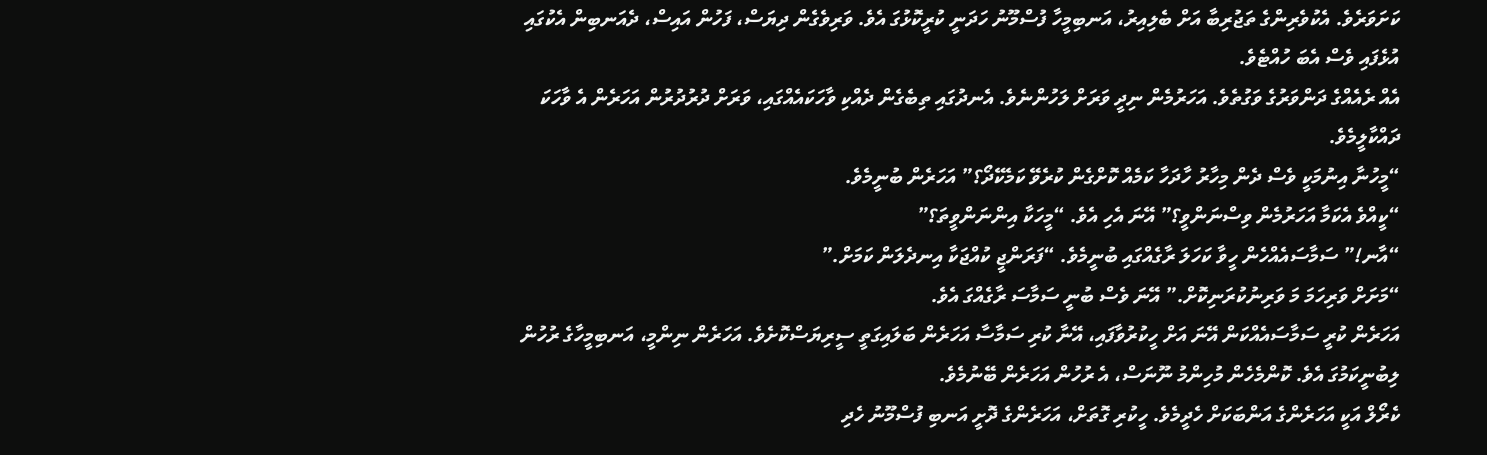ކަށަވަރެވެ. އެކުވެރިންގެ ތަޖުރިބާ އަށް ބެލިއިރު، އަނބިމީހާ ފުސްމޫނު ހަދަނީ ކުރީކޮޅުގަ އެވެ. ވަރިވެގެން ދިޔަސް، ފަހުން އައިސް، ދެއަނބިން އެކުގައި އުޅެފައި ވެސް އެބަ ހުއްޓެވެ.
އެއް ރެއެއްގެ ދަންވަރުގެ ވަގުތެވެ. އަހަރުމެން ނިދީ ވަރަށް ލަހުންނެވެ. އެނދުގައި ތިބެގެން ދެއްކި ވާހަކައެއްގައި، ވަރަށް ދުރުދުރުން އަހަރެން އެ ވާހަކަ ދައްކާލީމެވެ.
“މީހުނާ އިނުމަކީ ވެސް ދެން މިހާރު ހާދަހާ ކަމެއް ކޮށްގެން ކުރެވޭ ކަމެކޭދޯ؟” އަހަރެން ބުނީމެވެ.
“ކީއްވެ އެކަމާ އަހަރުމެން ވިސްނަންވީ؟” އޭނަ އެހި އެވެ. “މީހަކާ އިންނަންވީތަ؟”
“އާނ!” ސަމާސައެއްހެން ހީވާ ކަހަލަ ރާގެއްގައި ބުނީމެވެ. “ފަރަންޖީ ކުއްޖަކާ އިނދެލަން ކަމަށް.”
“މަށަށް ވަރިހަމަ މަ ވަރިނުކުރަނިކޮށް.” އޭނަ ވެސް ބުނީ ސަމާސަ ރާގެއްގަ އެވެ.
އަހަރެން ކުރީ ސަމާސައެއްކަން އޭނަ އަށް ހީކުރުވާފައި، އޭނާ ކުރި ސަމާސާ އަހަރެން ބަލައިގަތީ ސީރިޔަސްކޮށެވެ. އަހަރެން ނިންމީ، އަނބިމީހާގެ ރުހުން ލިބުނީކަމުގަ އެވެ. ކޮންމެހެން މުހިންމު ނޫނަސް، އެ ރުހުން އަހަރެން ބޭނުމެވެ.
ކެރޯލް އަކީ އަހަރެންގެ އަންބަކަށް ހެދީމެވެ. ހީކުރި ގޮތަށް، އަހަރެންގެ ދޮށީ އަނބި ފުސްމޫނު ހެދި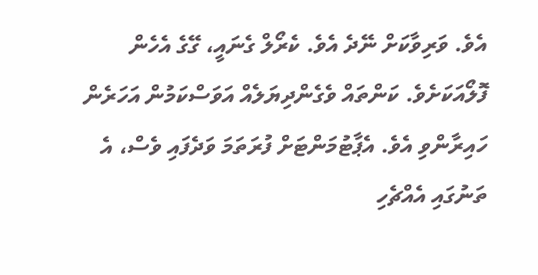އެވެ. ވަރިވާކަށް ނޭދެ އެވެ. ކެރޯލް ގެނައީ، ގޭގެ އެހެން ފޮލޯއަކަށެވެ. ކަންތައް ވެގެންދިޔަލެއް އަވަސްކަމުން އަހަރެން ހައިރާންވި އެވެ. އެޕާޓުމަންޓަށް ފުރަތަމަ ވަދެފައި ވެސް، އެ ތަނުގައި އެއްޗެހި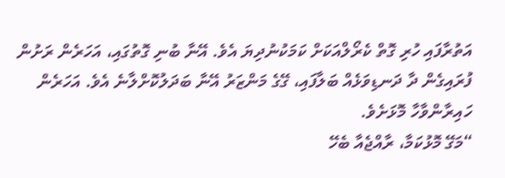އަތުރާފައި ހުރި ގޮތް ކެރޯލްއަކަށް ކަމަކުނުދިޔަ އެވެ. އޭނާ ބުނި ގޮތުގައި، އަހަރެން ރަށުން ފުރައިގެން ދާ ދަނޑިވަޅެއް ބަލާފައި، ގޭގެ މަންޒަރު އޭނާ ބަދަލުކޮށްލާނެ އެވެ. އަހަރެން ހައިރާންވާހާ މޮޅަށެވެ.
“މަގޭ މޮޅުކަމާ، ރާއްޖެއާ ބެހޭ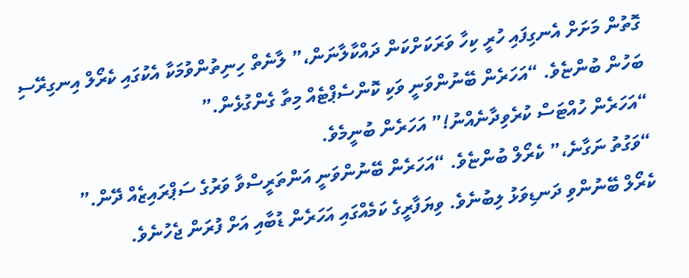ގޮތުން މަށަށް އެނގިފައި ހުރީ ކިހާ ވަރަކަށްކަން ދައްކާލާނަން،” ލާނެތް ހިނިތުންވުމަކާ އެކުގައި ކެރޯލް އިނގިރޭސި ބަހުން ބުންޏެވެ. “އަހަރެން ބޭނުންވަނީ ވަކި ކޮންސެޕްޓެއް މިތާ ގެންގުޅެން.”
“އަހަރެން ހުއްޓަސް ކުރެވިދާނެއްނު!” އަހަރެން ބުނީމެވެ.
“ވަގުތު ނަގާނެ،” ކެރޯލް ބުންޏެވެ. “އަހަރެން ބޭނުންވަނީ އަންތަރީސްވާ ވަރުގެ ސަޕްރައިޒެއް ދޭން.”
ކެރޯލް ބޭނުންވި ދަނޑިވަޅު ލިބުނެވެ. ވިޔަފާރީގެ ކަމެއްގައި އަހަރެން ޑުބާއި އަށް ފުރަން ޖެހުނެވެ.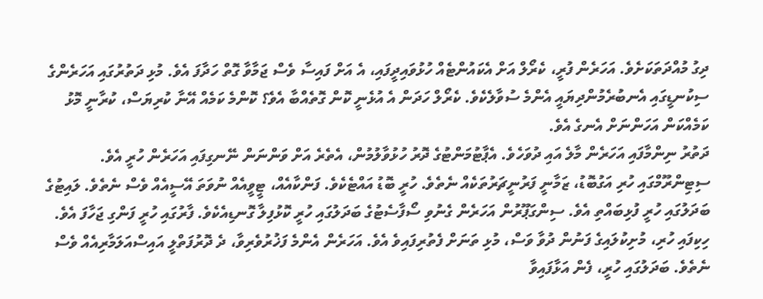ދިގު މުއްދަތަކަށެވެ. އަހަރެން ފުރީ، ކެރޯލް އަށް އެކައުންޓެއް ހުޅުވައިދީފައި، އެ އަށް ފައިސާ ވެސް ޖަމާވާ ގޮތް ހަދާފަ އެވެ. މުޅި ދަތުރުގައި އަހަރެންގެ ސިކުނޑީގައި އެނބުރެމުންދިޔައީ އެންމެ ސުވާލެކެވެ. ކެރޯލް ހަދަން އެ އުޅެނީ ކޮން ގޮތެއްބާ އެވެ؟ ކޮންމެ ކަމެއް އޭނާ ކުރިޔަސް، ކުރާނީ މޮޅު ކަމެއްކަން އަހަންނަށް އެނގެ އެވެ.
ދަތުރު ނިންމާފައި އަހަރެން މާލެ އައި ދުވަހެވެ. އެޕާޓުމަންޓުގެ ދޮރު ހުޅުވާލުމުން، އެތެރެ އަށް ވަންނަން ނޭނގިފައި އަހަރެން ހުރީ އެވެ. ސިޓިންރޫމްގައި ހުރި އަގުބޮޑު، ޒަމާނީ ފަރުނީޗަރުތަކެއް ނެތެވެ. ހުރީ ބޮޑު އައްޓެކެވެ. ފަންކާއެއް، ޓީވީއެއް ނުވަތަ އޭސީއެއް ވެސް ނެތެވެ. ލައިޓުގެ ބަދަލުގައި ހުރީ ފުޅިބައްތި އެވެ. ސިންގަޕޫރުން އަހަރެން ގެނުވި ސޯފާސެޓުގެ ބަދަލުގައި ހުރީ ކޮޅުފިލާ ގޮނޑިއެކެވެ. ފާރުގައި ހުރީ ފަންގި ޖަހާފަ އެވެ. ހިކިފައި ހުރި، މުށިކުލައިގެ ފަނުން ދުވާ ވަސް، މުޅި ތަނަށް ފެތުރިފައިވެ އެވެ. އަހަރެން އެންމެ ފަޚުރުވެރިވާ، ދެ ދޮރުފަތްލީ އައިސްއަލަމާރިއެއް ވެސް ނެތެވެ. ބަދަލުގައި ހުރީ، ފެން އަޅާފައިވާ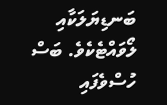ބަނޑިޔަލަކާއި ލޯވައްޓެކެވެ. ބަސް ހުސްވެފައި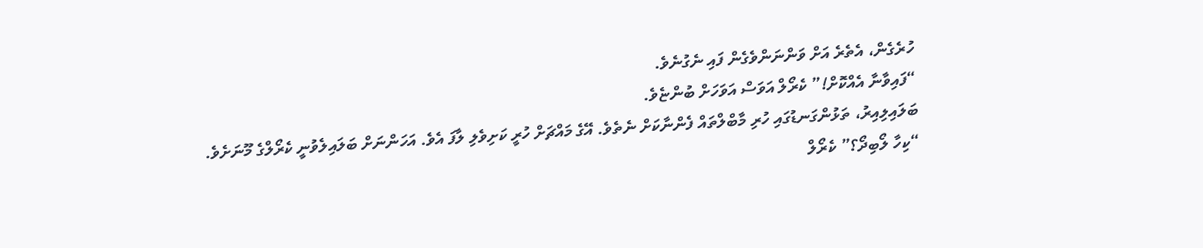ހުރެގެން، އެތެރެ އަށް ވަންނަންވެގެން ފައި ނެގުނެވެ.
“ފައިވާނާ އެއްކޮށް!” ކެރޯލް އަވަސް އަވަހަށް ބުންޏެވެ.
ބަލައިލިއިރު، ތަޅުންގަނޑުގައި ހުރި މާބްލްތައް ފެންނާކަށް ނެތެވެ. އޭގެ މައްޗަށް ހުރީ ކަށިވެލި ލާފަ އެވެ. އަހަންނަށް ބަލައިލެވުނީ ކެރޯލްގެ މޫނަށެވެ.
“ކިހާ ލޯބިދޯ؟” ކެރޯލް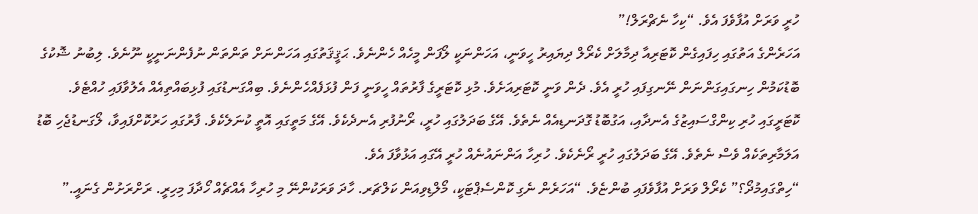ހުރީ ވަރަށް އުފާވެފަ އެވެ. “ކިހާ ނެޗްރަލް!”
އަހަރެންގެ އަތުގައި ހިފައިގެން ކޮޓަރިއާ ދިމާލަށް ކެރޯލް ދިޔައިރު ހީވަނީ، އަހަންނަކީ ލޯފަން މީހެއް ހެންނެވެ. ޙަޤީޤަތުގައި އަހަންނަށް ތަންތަން ނުފެންނަނީކީ ނޫނެވެ. ލިބުނު ޝޮކުގެ ބޮޑުކަމުން ހިނގައިގަންނަން ނޭނގިފައި ހުރީ އެވެ. ދެން ވަނީ ކޮޓަރިއަށެވެ. މުޅި ކޮޓަރީގެ ފާރުތައް ހީވަނީ ފަން ފުޅަފެއްހެންނެވެ. ބިއްގަނޑުގައި ފުޅިބައްތިއެއް އެލުވާފައި ހުއްޓެވެ. ކޮޓަރީގައި ހުރި ކިންގްސައިޒުގެ އެނދާއި، އަގުބޮޑު ގޮދަނޑިއެއް ނެތެވެ. އޭގެ ބަދަލުގައި ހުރީ، ރޯނުފުރި އެނދެކެވެ. އޭގެ މަތީގައި އޮތީ ކުނަލެކެވެ. ފާރުގައި ހަރުކޮށްފައިވާ، ލޯގަނޑުޖެހި ބޮޑު އަލަމާރިތަކެއް ވެސް ނެތެވެ. އޭގެ ބަދަލުގައި ހުރީ ރޯނެކެވެ. ހުރިހާ އަންނައުނެއް ހުރީ އޭގައި އަޅުވާފަ އެވެ.
“ހިތްގައިމުދޯ؟” ކެރޯލް ވަރަށް އުފާވެފައި ބުންޏެވެ. “އަހަރެން ނެގި ކޮންސެޕްޓަކީ، މޯލްޑިވިއަން ކަލްޗަރ. ހާދަ ވަރަކުންނޭ މި ހުރިހާ އެއްޗެއް ހޯދާފަ މިހިރީ. ރަށްރަށުން ގެނައީ.”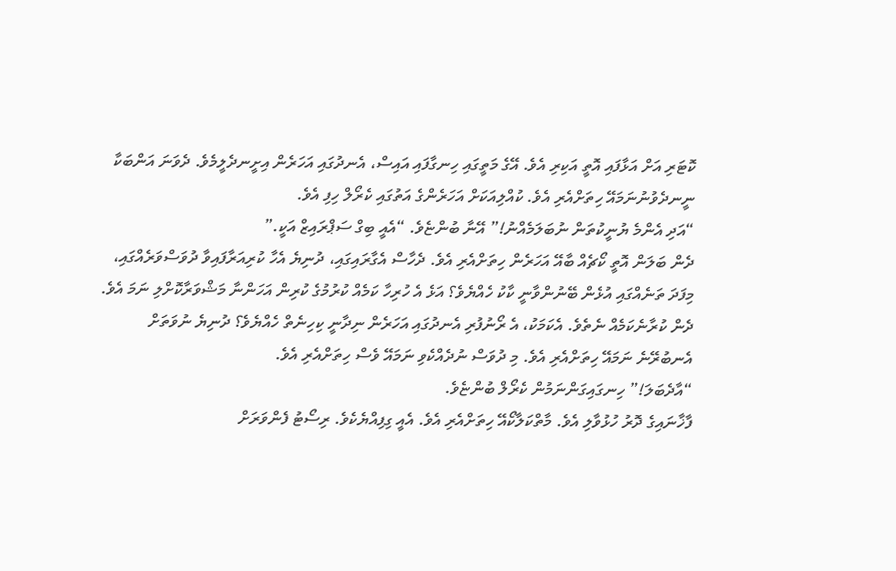ކޮޓަރި އަށް އަޅާފައި އޮތީ އަކިރި އެވެ. އޭގެ މަތީގައި ހިނގާފައި އައިސް، އެނދުގައި އަހަރެން އިށީނދެލީމެވެ. ދެވަނަ އަންބަކާ ނީނދެވުނުނަމައޭ ހިތަށްއެރި އެވެ. ކުއްލިއަކަށް އަހަރެންގެ އަތުގައި ކެރޯލް ހިފި އެވެ.
“އަދި އެންމެ ޔުނީކުތަން ނުބަލަމެއްނު!” އޭނާ ބުންޏެވެ. “އެއީ ބިގް ސަޕްރައިޒް އަކީ.”
ދެން ބަލަން އޮތީ ކޯޗެއް ބާއޭ އަހަރެން ހިތަށްއެރި އެވެ. ދެހާސް އެގާރައިގައި، ދުނިޔެ އެހާ ކުރިއަރާފައިވާ ދުވަސްވަރެއްގައި، މިފަދަ ތަނެއްގައި އުޅެން ބޭނުންވާނީ ކާކު ހެއްޔެވެ؟ އަޅެ އެ ހުރިހާ ކަމެއް ކުރުމުގެ ކުރިން އަހަންނާ މަޝްވަރާކޮށްލި ނަމަ އެވެ. ދެން ކުރާނެކަމެއް ނެތެވެ. އެކަމަކު، އެ ރޯނުފުރި އެނދުގައި އަހަރެން ނިދާނީ ކިހިނެތް ހެއްޔެވެ؟ ދުނިޔެ ނުވަތަށް އެނބުރޭނެ ނަމައޭ ހިތަށްއެރި އެވެ. މި ދުވަސް ނުދެއްކެވި ނަމައޭ ވެސް ހިތަށްއެރި އެވެ.
“އާދެބަލަ!” ހިނގައިގަންނަމުން ކެރޯލް ބުންޏެވެ.
ފާޚާނައިގެ ދޮރު ހުޅުވާލި އެވެ. މާތްކަލާކޯއޭ ހިތަށްއެރި އެވެ. އެއީ ގިފިއްޔެކެވެ. ރިސޯޓު ފެންވަރަށް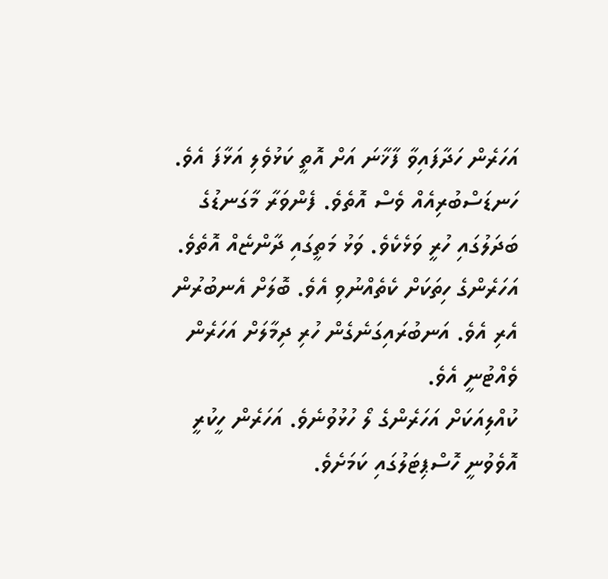އަހަރެން ހަދާފައިވާ ފާޚާނަ އަށް އޮތީ ކަޅުވެލި އަޅާފަ އެވެ. ހަނޑަސްބުރިއެއް ވެސް އޮތެވެ. ފެންވަރާ މާގަނޑުގެ ބަދަލުގައި ހުރީ ވަޅެކެވެ. ވަޅު މަތީގައި ދާންޏެއް އޮތެވެ. އަހަރެންގެ ހިތަކަށް ކެތެއްނުވި އެވެ. ބޮލަށް އެނބުރުން އެރި އެވެ. އަނބުރައިގަނެގެން ހުރި ދިމާލަށް އަހަރެން ވެއްޓުނީ އެވެ.
ކުއްލިއަކަށް އަހަރެންގެ ލޯ ހުޅުވުނެވެ. އަހަރެން ހީކުރީ އޮވެވުނީ ހޮސްޕިޓަލުގައި ކަމަށެވެ.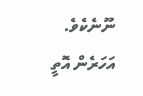ނޫނެކެވެ. އަހަރެން އޮތީ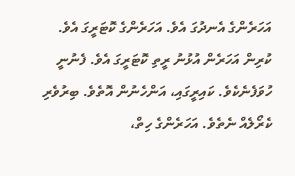އަހަރެންގެ އެނދުގަ އެވެ. އަހަރެންގެ ކޮޓަރީގަ އެވެ. ކުރިން އަހަރެން އުޅުނު ރީތި ކޮޓަރީގަ އެވެ. ފެނުނީ ހުވަފެނެކެވެ. ކައިރީގައި، އަންހެނުން އޮތެވެ. ބިރުވެރި ކެރޯލެއް ނެތެވެ. އަހަރެންގެ ހިތް،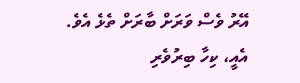އޭރު ވެސް ވަރަށް ބާރަށް ތެޅެ އެވެ. އެއީ، ކިހާ ބިރުވެރި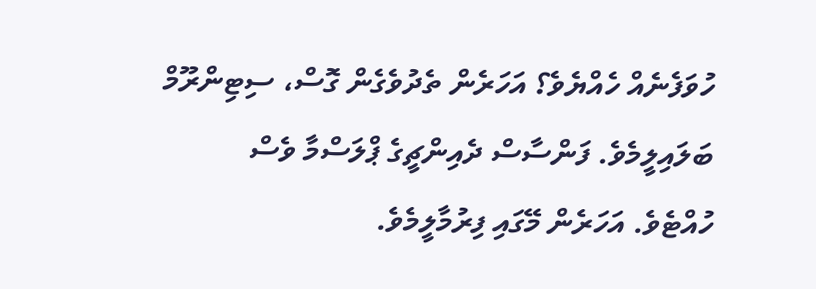ހުވަފެނެއް ހެއްޔެވެ؟ އަހަރެން ތެދުވެގެން ގޮސް، ސިޓިންރޫމް ބަލައިލީމެވެ. ފަންސާސް ދެއިންޗީގެ ޕްލަސްމާ ވެސް ހުއްޓެވެ. އަހަރެން މޭގައި ފިރުމާލީމެވެ.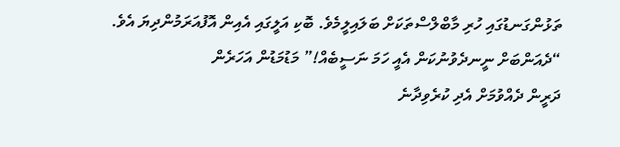ތަޅުންގަނޑުގައި ހުރި މާބްލްސްތަކަށް ބަލައިލީމެވެ. ބޮކި އަލީގައި އެއިން އޮފުއަރަމުންދިޔަ އެވެ.
“ދެއަންބަށް ނީނދެވުނުކަން އެއީ ހަމަ ނަސީބެއް!” މަޑުމަޑުން އަހަރެން
ދަރީން ދެއްވުމަށް އެދި ކުރެވިދާނެ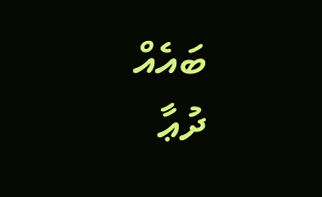ބައެއް ދުޢާ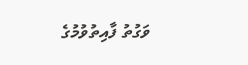ވަގުތު ފާއިތުވުމުގެ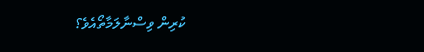ކުރިން ވިސްނާލަމާތޯއެވެ؟